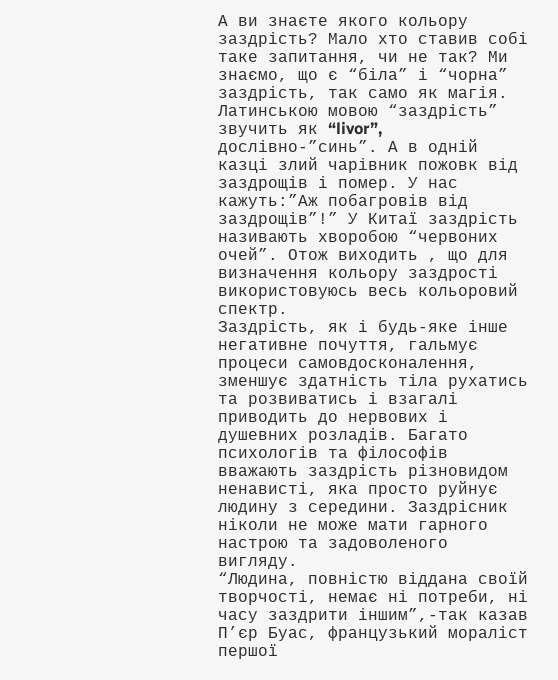А ви знаєте якого кольору заздрість? Мало хто ставив собі таке запитання, чи не так? Ми знаємо, що є “біла” і “чорна” заздрість, так само як магія.
Латинською мовою “заздрість” звучить як “livor”, дослівно-”синь”. А в одній казці злий чарівник пожовк від заздрощів і помер. У нас кажуть:”Аж побагровів від заздрощів”!” У Китаї заздрість називають хворобою “червоних очей”. Отож виходить , що для визначення кольору заздрості використовуюсь весь кольоровий спектр.
Заздрість, як і будь-яке інше негативне почуття, гальмує процеси самовдосконалення, зменшує здатність тіла рухатись та розвиватись і взагалі приводить до нервових і душевних розладів. Багато психологів та філософів вважають заздрість різновидом ненависті, яка просто руйнує людину з середини. Заздрісник ніколи не може мати гарного настрою та задоволеного вигляду.
“Людина, повністю віддана своїй творчості, немає ні потреби, ні часу заздрити іншим”,-так казав П’єр Буас, французький мораліст першої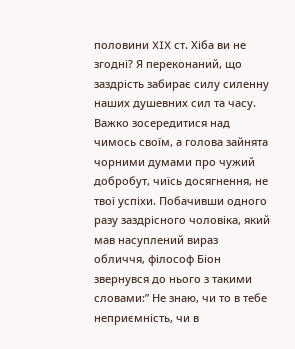половини XIX ст. Хіба ви не згодні? Я переконаний, що заздрість забирає силу силенну наших душевних сил та часу. Важко зосередитися над чимось своїм, а голова зайнята чорними думами про чужий добробут, чиїсь досягнення, не твої успіхи. Побачивши одного разу заздрісного чоловіка, який мав насуплений вираз обличчя, філософ Біон звернувся до нього з такими словами:” Не знаю, чи то в тебе неприємність, чи в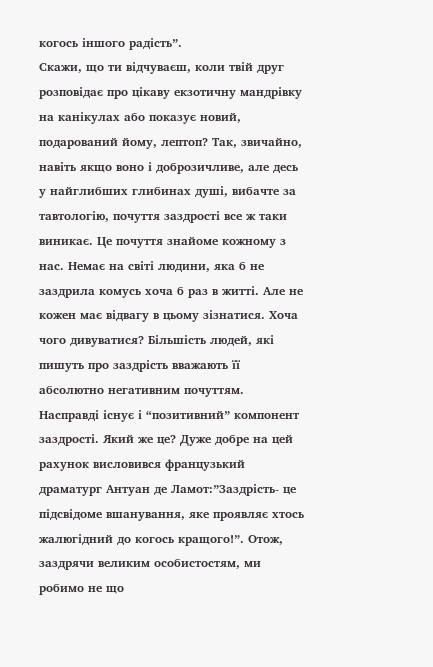когось іншого радість”.
Скажи, що ти відчуваєш, коли твій друг розповідає про цікаву екзотичну мандрівку на канікулах або показує новий, подарований йому, лептоп? Так, звичайно, навіть якщо воно і доброзичливе, але десь у найглибших глибинах душі, вибачте за тавтологію, почуття заздрості все ж таки виникає. Це почуття знайоме кожному з нас. Немає на світі людини, яка б не заздрила комусь хоча б раз в житті. Але не кожен має відвагу в цьому зізнатися. Хоча чого дивуватися? Більшість людей, які пишуть про заздрість вважають її абсолютно негативним почуттям.
Насправді існує і “позитивний” компонент заздрості. Який же це? Дуже добре на цей рахунок висловився французький драматург Антуан де Ламот:”Заздрість- це підсвідоме вшанування, яке проявляє хтось жалюгідний до когось кращого!”. Отож, заздрячи великим особистостям, ми робимо не що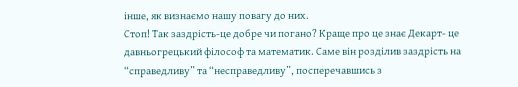інше, як визнаємо нашу повагу до них.
Стоп! Так заздрість-це добре чи погано? Краще про це знає Декарт- це давньогрецький філософ та математик. Саме він розділив заздрість на “справедливу” та “несправедливу”, посперечавшись з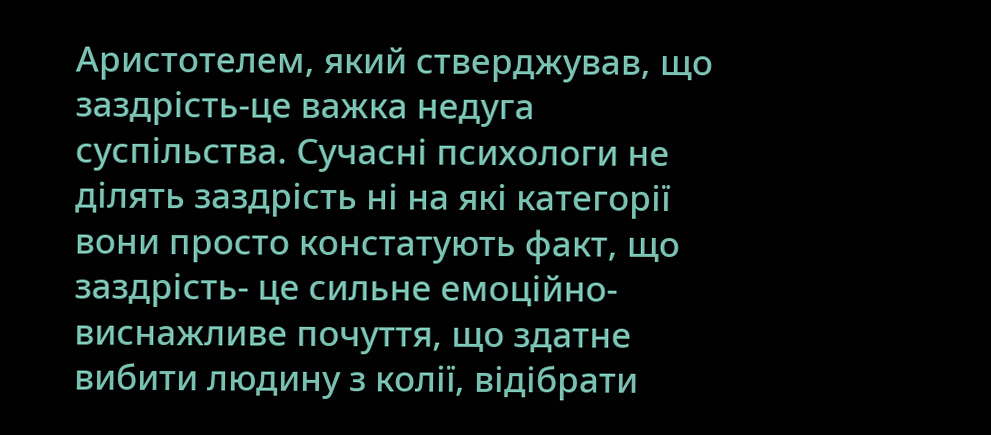Аристотелем, який стверджував, що заздрість-це важка недуга суспільства. Сучасні психологи не ділять заздрість ні на які категорії вони просто констатують факт, що заздрість- це сильне емоційно-виснажливе почуття, що здатне вибити людину з колії, відібрати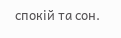спокій та сон.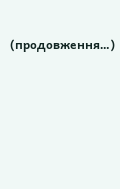(продовження…)